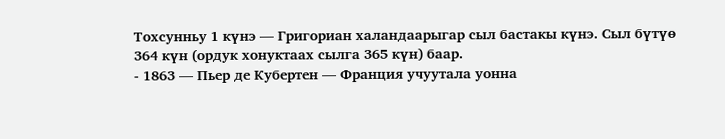Тохсунньу 1 күнэ — Григориан халандаарыгар сыл бастакы күнэ. Сыл бүтүө 364 күн (ордук хонуктаах сылга 365 күн) баар.
- 1863 — Пьер де Кубертен — Франция учуутала уонна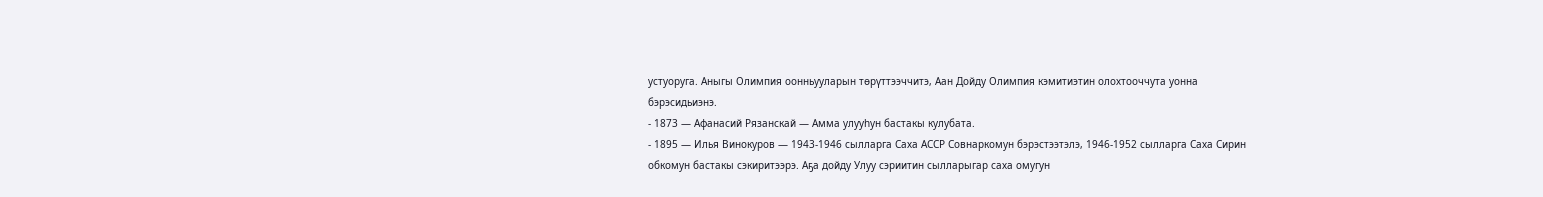устуоруга. Аныгы Олимпия оонньууларын төрүттээччитэ, Аан Дойду Олимпия кэмитиэтин олохтооччута уонна бэрэсидьиэнэ.
- 1873 — Афанасий Рязанскай — Амма улууһун бастакы кулубата.
- 1895 — Илья Винокуров — 1943-1946 сылларга Саха АССР Совнаркомун бэрэстээтэлэ, 1946-1952 сылларга Саха Сирин обкомун бастакы сэкиритээрэ. Аҕа дойду Улуу сэриитин сылларыгар саха омугун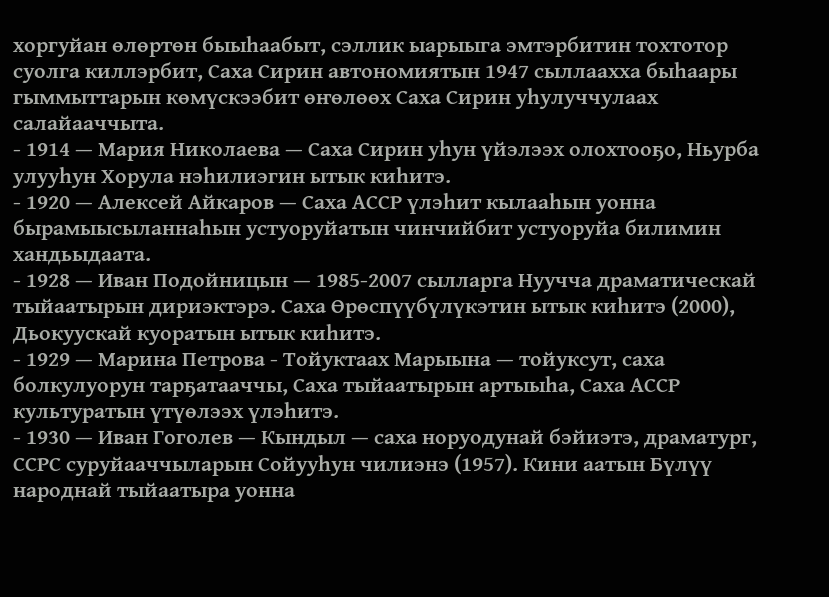хоргуйан өлөртөн быыһаабыт, сэллик ыарыыга эмтэрбитин тохтотор суолга киллэрбит, Саха Сирин автономиятын 1947 сыллаахха быһаары гыммыттарын көмүскээбит өҥөлөөх Саха Сирин уһулуччулаах салайааччыта.
- 1914 — Мария Николаева — Саха Сирин уһун үйэлээх олохтооҕо, Ньурба улууһун Хорула нэһилиэгин ытык киһитэ.
- 1920 — Алексей Айкаров — Саха АССР үлэһит кылааһын уонна бырамыысыланнаһын устуоруйатын чинчийбит устуоруйа билимин хандьыдаата.
- 1928 — Иван Подойницын — 1985-2007 сылларга Нуучча драматическай тыйаатырын дириэктэрэ. Саха Өрөспүүбүлүкэтин ытык киһитэ (2000), Дьокуускай куоратын ытык киһитэ.
- 1929 — Марина Петрова - Тойуктаах Марыына — тойуксут, саха болкулуорун тарҕатааччы, Саха тыйаатырын артыыһа, Саха АССР культуратын үтүөлээх үлэһитэ.
- 1930 — Иван Гоголев — Кындыл — саха норуодунай бэйиэтэ, драматург, ССРС суруйааччыларын Сойууһун чилиэнэ (1957). Кини аатын Бүлүү народнай тыйаатыра уонна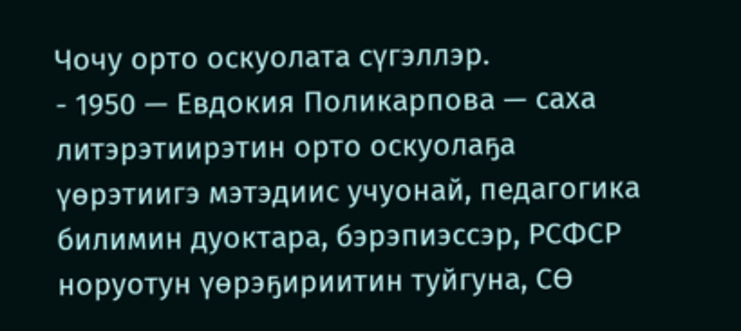Чочу орто оскуолата сүгэллэр.
- 1950 — Евдокия Поликарпова — саха литэрэтиирэтин орто оскуолаҕа үөрэтиигэ мэтэдиис учуонай, педагогика билимин дуоктара, бэрэпиэссэр, РСФСР норуотун үөрэҕириитин туйгуна, СӨ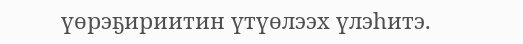үөрэҕириитин үтүөлээх үлэһитэ.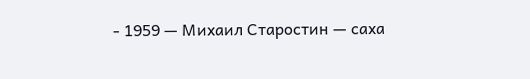- 1959 — Михаил Старостин — саха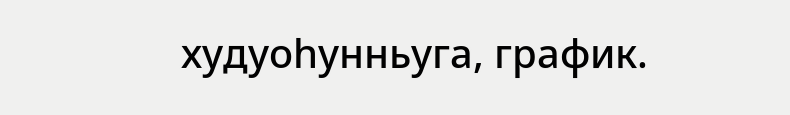худуоһунньуга, график.